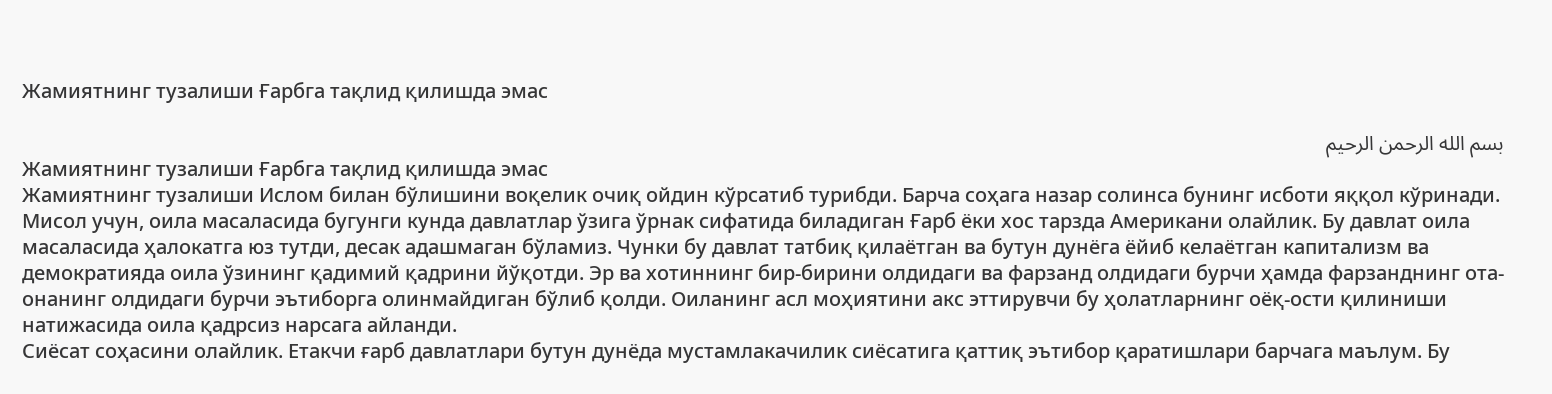Жамиятнинг тузалиши Ғарбга тақлид қилишда эмас

بسم الله الرحمن الرحيم
Жамиятнинг тузалиши Ғарбга тақлид қилишда эмас
Жамиятнинг тузалиши Ислом билан бўлишини воқелик очиқ ойдин кўрсатиб турибди. Барча соҳага назар солинса бунинг исботи яққол кўринади. Мисол учун, оила масаласида бугунги кунда давлатлар ўзига ўрнак сифатида биладиган Ғарб ёки хос тарзда Американи олайлик. Бу давлат оила масаласида ҳалокатга юз тутди, десак адашмаган бўламиз. Чунки бу давлат татбиқ қилаётган ва бутун дунёга ёйиб келаётган капитализм ва демократияда оила ўзининг қадимий қадрини йўқотди. Эр ва хотиннинг бир-бирини олдидаги ва фарзанд олдидаги бурчи ҳамда фарзанднинг ота-онанинг олдидаги бурчи эътиборга олинмайдиган бўлиб қолди. Оиланинг асл моҳиятини акс эттирувчи бу ҳолатларнинг оёқ-ости қилиниши натижасида оила қадрсиз нарсага айланди.
Сиёсат соҳасини олайлик. Етакчи ғарб давлатлари бутун дунёда мустамлакачилик сиёсатига қаттиқ эътибор қаратишлари барчага маълум. Бу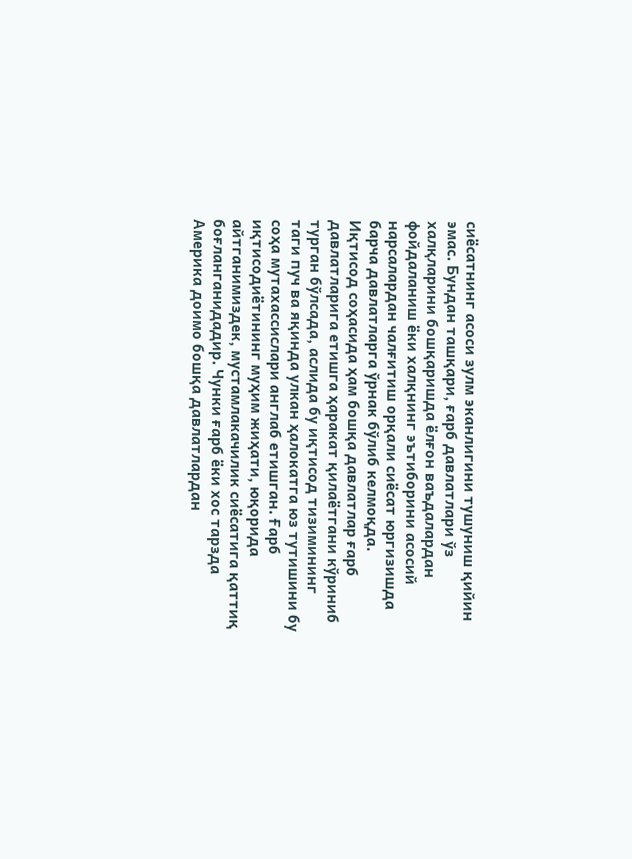сиёсатнинг асоси зулм эканлигини тушуниш қийин эмас. Бундан ташқари, ғарб давлатлари ўз халқларини бошқаришда ёлғон ваъдалардан фойдаланиш ёки халқнинг эътиборини асосий нарсалардан чалғитиш орқали сиёсат юргизишда барча давлатларга ўрнак бўлиб келмоқда.
Иқтисод соҳасида ҳам бошқа давлатлар ғарб давлатларига етишга ҳаракат қилаётгани кўриниб турган бўлсада, аслида бу иқтисод тизимининг таги пуч ва яқинда улкан ҳалокатга юз тутишини бу соҳа мутахассислари англаб етишган. Ғарб иқтисодиётининг муҳим жиҳати, юқорида айтганимиздек, мустамлакачилик сиёсатига қаттиқ боғланганидадир. Чунки ғарб ёки хос тарзда Америка доимо бошқа давлатлардан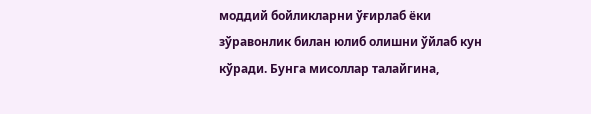моддий бойликларни ўғирлаб ёки зўравонлик билан юлиб олишни ўйлаб кун кўради. Бунга мисоллар талайгина,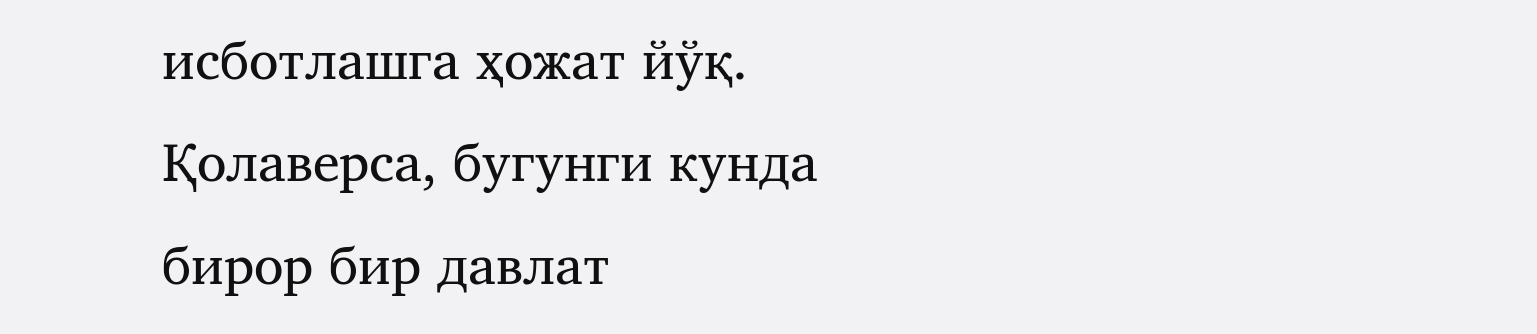исботлашга ҳожат йўқ. Қолаверса, бугунги кунда бирор бир давлат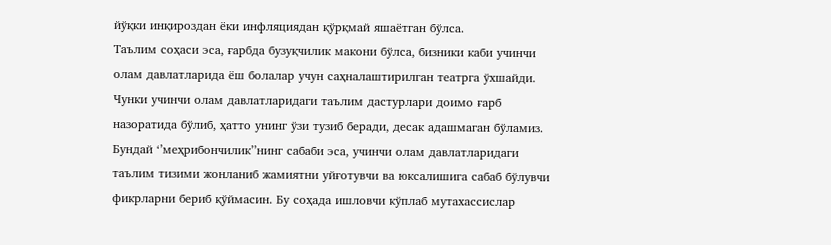йўқки инқироздан ёки инфляциядан қўрқмай яшаётган бўлса.
Таълим соҳаси эса, ғарбда бузуқчилик макони бўлса, бизники каби учинчи олам давлатларида ёш болалар учун саҳналаштирилган театрга ўхшайди. Чунки учинчи олам давлатларидаги таълим дастурлари доимо ғарб назоратида бўлиб, ҳатто унинг ўзи тузиб беради, десак адашмаган бўламиз. Бундай ‘’меҳрибончилик’’нинг сабаби эса, учинчи олам давлатларидаги таълим тизими жонланиб жамиятни уйғотувчи ва юксалишига сабаб бўлувчи фикрларни бериб қўймасин. Бу соҳада ишловчи кўплаб мутахассислар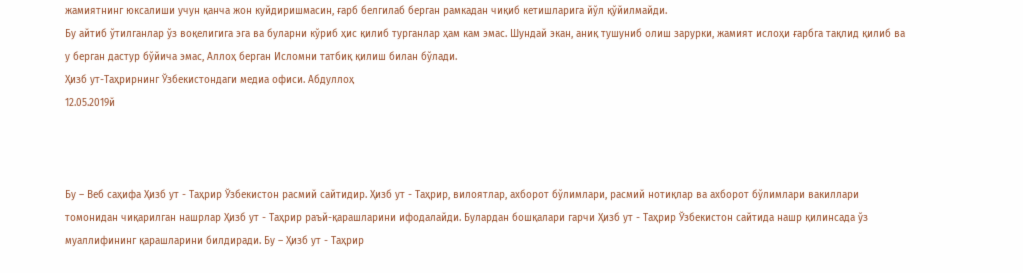жамиятнинг юксалиши учун қанча жон куйдиришмасин, ғарб белгилаб берган рамкадан чиқиб кетишларига йўл қўйилмайди.
Бу айтиб ўтилганлар ўз воқелигига эга ва буларни кўриб ҳис қилиб турганлар ҳам кам эмас. Шундай экан, аниқ тушуниб олиш зарурки, жамият ислоҳи ғарбга тақлид қилиб ва у берган дастур бўйича эмас, Аллоҳ берган Исломни татбиқ қилиш билан бўлади.
Ҳизб ут-Таҳрирнинг Ўзбекистондаги медиа офиси. Абдуллоҳ
12.05.2019й



Бу – Веб саҳифа Ҳизб ут - Таҳрир Ўзбекистон расмий сайтидир. Ҳизб ут - Таҳрир, вилоятлар, ахборот бўлимлари, расмий нотиқлар ва ахборот бўлимлари вакиллари томонидан чиқарилган нашрлар Ҳизб ут - Таҳрир раъй-қарашларини ифодалайди. Булардан бошқалари гарчи Ҳизб ут - Таҳрир Ўзбекистон сайтида нашр қилинсада ўз муаллифининг қарашларини билдиради. Бу – Ҳизб ут - Таҳрир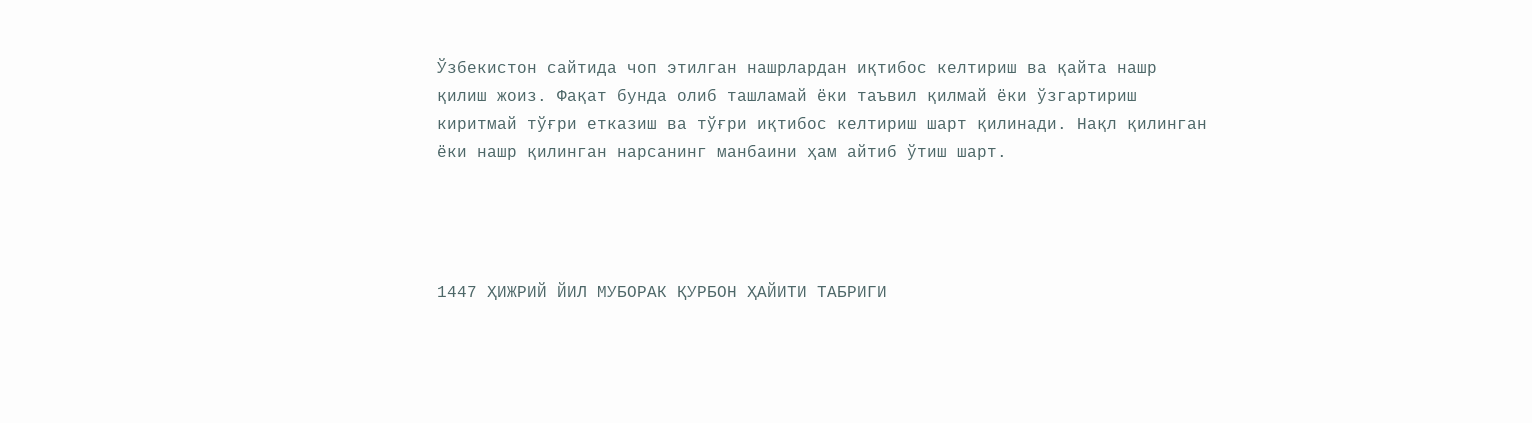Ўзбекистон сайтида чоп этилган нашрлардан иқтибос келтириш ва қайта нашр қилиш жоиз. Фақат бунда олиб ташламай ёки таъвил қилмай ёки ўзгартириш киритмай тўғри етказиш ва тўғри иқтибос келтириш шарт қилинади. Нақл қилинган ёки нашр қилинган нарсанинг манбаини ҳам айтиб ўтиш шарт.




1447 ҲИЖРИЙ ЙИЛ МУБОРАК ҚУРБОН ҲАЙИТИ ТАБРИГИ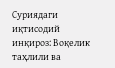Суриядаги иқтисодий инқироз: Воқелик таҳлили ва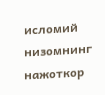исломий низомнинг нажоткор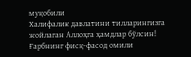муқобили
Халифалик давлатини тилларингизга жойлаган Аллоҳга ҳамдлар бўлсин!
Ғарбнинг фисқ-фасод омили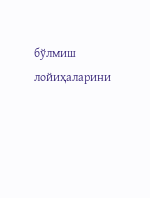бўлмиш лойиҳаларини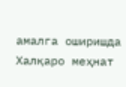амалга оширишда Халқаро меҳнат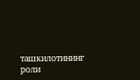ташкилотининг роли